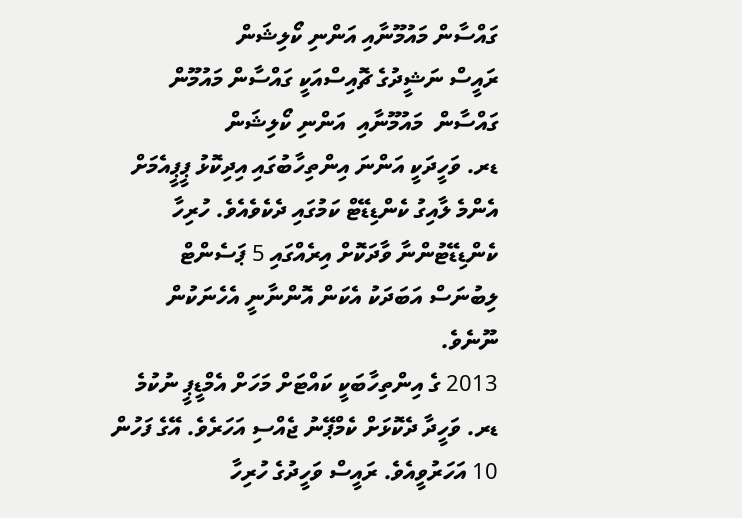ގައްސާން މައުމޫނާއި އަންނި ކޯލިޝަން
ރައީސް ނަޝީދުގެ ޗޮއިސްއަކީ ގައްސާން މައުމޫން
ގައްސާން  މައުމޫނާއި  އަންނި ކޯލިޝަން
ޑރ. ވަހީދަކީ އަންނަ އިންތިހާބުގައި އިދިކޮޅު ޕީޕީއެމަށް އެންމެ ލާއިގު ކެންޑިޑޭޓް ކަމުގައި ދެކެވެއެވެ. ހުރިހާ ކެންޑިޑޭޓުންނާ ވާދަކޮށް އިރެއްގައި 5 ޕަސެންޓް ލިބުނަސް އަބަދަކު އެކަން އޮންނާނީ އެހެނަކުން ނޫނެވެ.
2013 ގެ އިންތިހާބަކީ ކައްޓަށް މަހަށް އެމްޑީޕީ ނުކުމެ ޑރ. ވަހީދާ ދެކޮޅަށް ކެމްޕޭނު ޖެއްސި އަހަރެވެ. އޭގެ ފަހުން 10 އަހަރުވީއެވެ. ރައީސް ވަހީދުގެ ހުރިހާ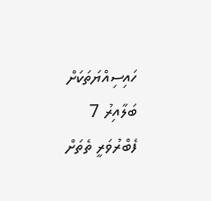ހައިސިއްޔަތަކަށް ބަލާއިރު 7 ފެބްރުވަރީ ތެތަށް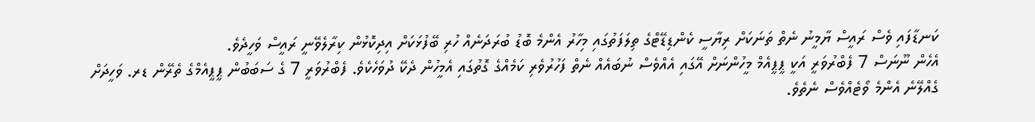ކަނޑާފައި ވެސް ރައީސް ޔާމީނު ނެތް ތަނަކަށް ރިޔާސީ ކެންޑިޑޭޓްގެ ތިލަފަތުގައި މިހާރު އެންމެ ބޮޑު ބުރަދަނެއް ހުރި ބޭފުޅަކަށް އިދިކޮޅުން ކިރާލެވޭނީ ރައީސް ވަހީދެވެ.
އެހެން ނޫނަސް 7 ފެބްރުވަރީ އަކީ ޕީޕީއެމް މީހުންނަށް އޭގައި އެއްވެސް ނުބައެއް ނެތް ފަހުރުވެރި ކަމެއްގެ ގޮތުގައި އެމީހުން ދެކޭ ދުވަހެކެވެ. ފެބްރުވަރީ 7 ގެ ސަބަބުން ޕީޕީއެމްގެ ތެރޭން ޑރ. ވަހީދަށް ގެއްލޭނެ އެންމެ ވޯޓެއްވެސް ނެތެވެ.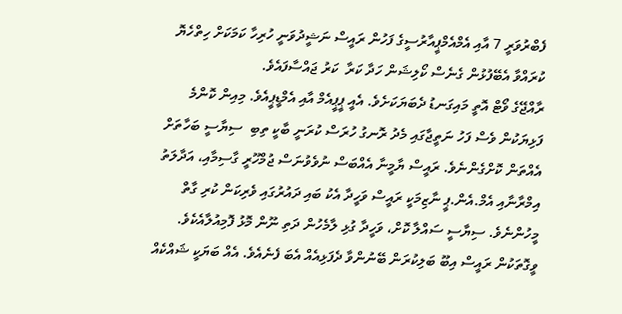ފެބްރުވަރީ 7 އާއި އެމްއެމްޕީއާރުސީގެ ފަހުން ރައީސް ނަޝީދުވަނީ ހުރިހާ ކަމަކަށް ހިތްހެޔޮ ކުރައްވާ އެބޭފުޅުން ގެނެސް ކޯލިޝަން ހަދާ ކަރާ  ކަރު ޖައްސާފައެވެ.
ރާއްޖޭގެ ވޯޓް އޮތީ މައިގަނޑު ދެބަޔަކަށެވެ. އެއީ ޕީޕީއެމް އާއި އެމްޑީޕީއެވެ. މިއިން ކޮންމެ ފަޅިޔަކުން ވެސް ފަހު ނަތީޖާގައި މެދު ރޮނގު ހުރަސް ކުރަނީ ބާކީ ތިބި  ސިޔާސީ ބަހާތަށް އެއްތަން ކޮށްގެންނެވެ. ރައީސް ޔާމީނާ އެއްބަސް ނުވެވުނަސް ޖުމްހޫރީ ގާސިމާއި، އަދާލަތު އިމްރާނާއި އެމް.އެން.ޕީ ނާޒިމަކީ ރައީސް ވަހީދާ އެކު ބައި ދައުރުގައި ވެރިކަން ކުރި ގާތް މީހުންނެވެ. ސިޔާސީ ސައްލާ ކޮށް، ވަހީދާ ގުޅި ލާމެހުން ދަތި ނޫން މޮޅު ފޮމިއުލާއެކެވެ.
ވީގޮތަކުން ރައީސް އިބޫ ބަލިކުރަން ބޭނުންވާ ދެފަޅިއެއް އެބަ ފެނެއެވެ. އެއް ބަޔަކީ ޝައްކެއް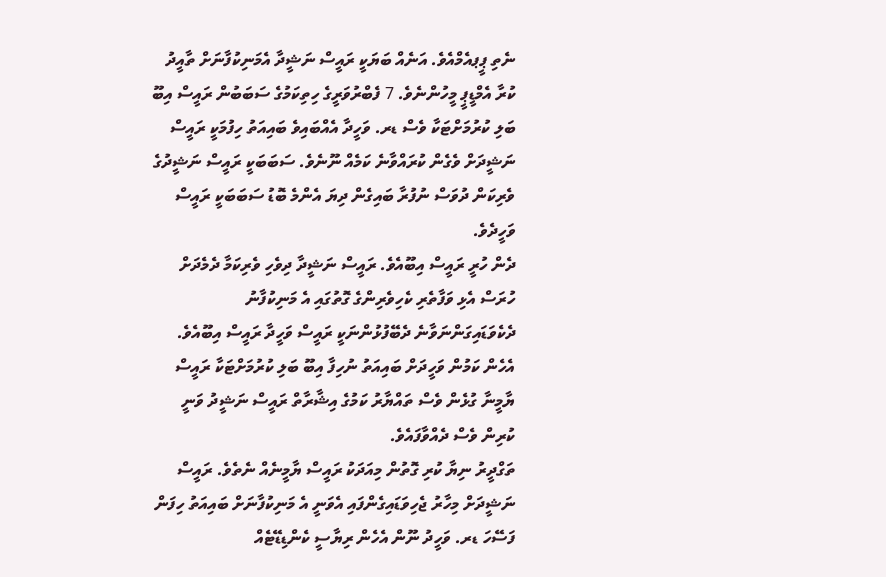ނެތި ޕީޕއެމްއެވެ. އަނެއް ބަޔަކީ ރައީސް ނަޝީދާ އެމަނިކުފާނަށް ތާއީދު ކުރާ އެމްޑީޕީ މީހުންނެވެ. 7 ފެބްރުވަރީގެ ހިތިކަމުގެ ސަބަބުން ރައީސް އިބޫ ބަލި ކުރުމަށްޓަކާ ވެސް ޑރ. ވަހީދާ އެއްބައިވެ ބައިއަތު ހިފުމަކީ ރައީސް ނަޝީދަށް ވެގެން ކުރައްވާނެ ކަމެއް ނޫނެވެ. ސަބަބަކީ ރައީސް ނަޝީދުގެ ވެރިކަން ދުވަސް ނުފުރާ ބައިގެން ދިޔަ އެންމެ ބޮޑު ސަބަބަކީ ރައީސް ވަހީދެވެ.
ދެން ހުރީ ރައީސް އިބޫއެވެ. ރައީސް ނަޝީދާ ދިވެހި ވެރިކަމާ ދެމެދަށް ހުރަސް އެޅި ވަފާތެރި ކެހިވެރިންގެ ގޮތުގައި އެ މަނިކުފާނު ދެކެވަޑައިގަންނަވާނެ ދެބޭފުޅުންނަކީ ރައީސް ވަހީދާ ރައީސް އިބޫއެވެ. އެހެން ކަމުން ވަހީދަށް ބައިއަތު ނުހިފާ އިބޫ ބަލި ކުރުމަށްޓަކާ ރައީސް  ޔާމީނާ ގުޅެން ވެސް ތައްޔާރު ކަމުގެ އިޝާރާތް ރައީސް ނަޝީދު ވަނީ ކުރިން ވެސް ދެއްވާފައެވެ.
ތަގްދީރު ނިޔާ ކުރި ގޮތުން މިއަދަކު ރައީސް ޔާމީނެއް ނެތެވެ. ރައީސް ނަޝީދަށް މިހާރު ޖެހިވަޑައިގެންފައި އެވަނީ އެ މަނިކުފާނަށް ބައިއަތު ހިފަން ފަސޭހަ ޑރ. ވަހީދު ނޫން އެހެން ރިޔާސީ ކެންޑިޑޭޓެއް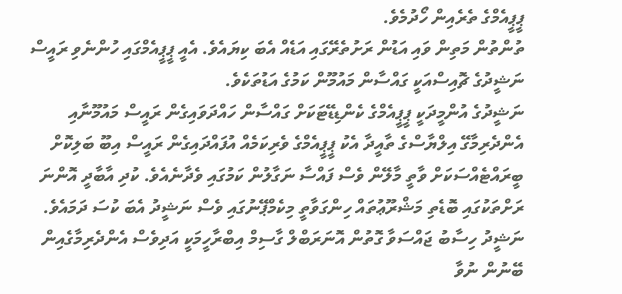ޕީޕީއެމްގެ ތެރެއިން ހޯދުމެވެ.
ތުންތުން މަތިން ވައި އަޑުން ރަށުތެރޭގައި އަޑެއް އެބަ ކިޔައެވެ. އެއީ ޕީޕީއެމްގައި ހުންނެވި ރައީސް ނަޝީދުގެ ޗޮއިސްއަކީ ގައްސާން މައުމޫން ކަމުގެ އަޑުތަކެވެ.
ނަޝީދުގެ އުންމީދަކީ ޕީޕީއެމްގެ ކެންޑިޑޭޓަކަށް ގައްސާން ހައްދަވައިގެން ރައީސް މައުމޫނާއި އެންދެރިމާގޭ އިލްޔާސްގެ ތާއީދާ އެކު ޕީޕީއެމްގެ ވެރިކަމެއް އުފައްދައިގެން ރައީސް އިބޫ ބަލިކޮށް ބީރައްޓެއްސަކަށް ވާތީ މާލޭން ވެސް ފައްސާ ނަގާލުން ކަމުގައި ވެދާނެއެވެ. ކުދި އާބާދީ އޮންނަ ރަށްތަކުގައި ބޮޑެތި މަޝްރޫޢުތައް ހިންގަވާތީ މިކެމްޕޭނުގައި ވެސް ނަޝީދު އެބަ ކުސަ ދަމައެވެ.
ނަޝީދު ހިސާބު ޖައްސަވާ ގޮތުން އޮނަރަބްލް ގާސިމް އިބްރާހީމަކީ އަދިވެސް އެންދެރިމާގެއިން ބޭނުން ނުވާ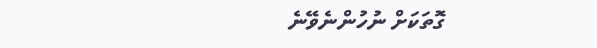ގޮތަކަށް ނުހުންނެވޭނެ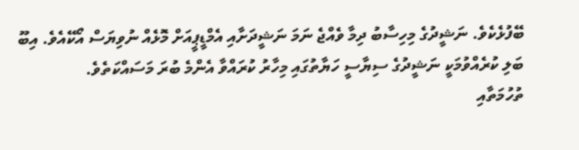ބޭފުޅެކެވެ. ނަޝީދުގެ މިހިސާބު ދިމާ ވެއްޖެ ނަމަ ނަޝީދަށާއި އެމްޑީޕީއަށް މޮޅެއް ނުވިޔަސް އޯކޭއެވެ. އިބޫ ބަލި ކުރެއްވުމަކީ ނަޝީދުގެ ސިޔާސީ ހަޔާތުގައި މިހާރު ކުރައްވާ އެންމެ ބުރަ މަސައްކަތެވެ.
ތުހުމަތާއި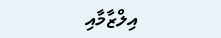އިލްޒާމާއި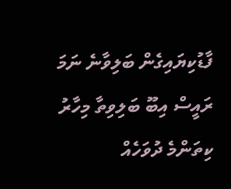ފާޑުކިޔައިގެން ބަލިވާނެ ނަމަ ރައީސް އިބޫ ބަލިވިތާ މިހާރު ކިތަންމެ ދުވަހެއް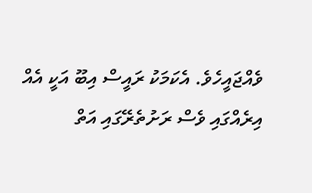ވެއްޖައީހެވެ. އެކަމަކު ރައީސް އިބޫ އަކީ އެއް އިރެއްގައި ވެސް ރަށުތެރޭގައި އަތް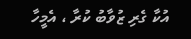އުކާ ގެރި ޒުވާބު ކުރާ ، އެމީހާ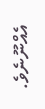އެއްނޫނެވެ.